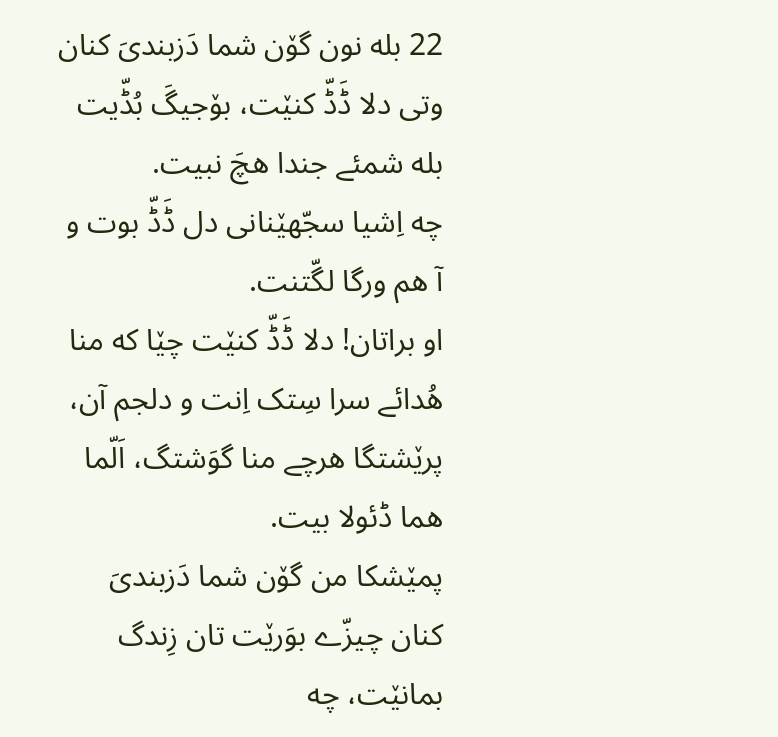22 بله نون گۆن شما دَزبندیَ کنان وتی دلا ڈَڈّ کنێت، بۆجیگَ بُڈّیت بله شمئے جندا هچَ نبیت.
چه اِشیا سجّهێنانی دل ڈَڈّ بوت و آ هم ورگا لگّتنت.
او براتان! دلا ڈَڈّ کنێت چێا که منا هُدائے سرا سِتک اِنت و دلجم آن، پرێشتگا هرچے منا گوَشتگ، اَلّما هما ڈئولا بیت.
پمێشکا من گۆن شما دَزبندیَ کنان چیزّے بوَرێت تان زِندگ بمانێت، چه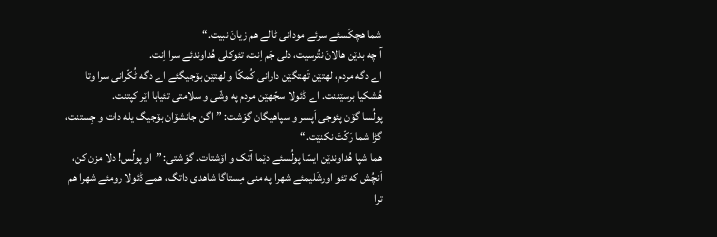شما هچکَسئے سرئے مودانی ٹالے هم زیانَ نبیت.“
آ چه بدێن هالانَ نتُرسیت، دلی جَم اِنت، تئوکلی هُداوندئے سرا اِنت.
اے دگه مردم، لهتێن تَهتگێن دارانی کُمکّا و لهتێن بۆجیگئے اے دگه ٹُکّرانی سرا وتا هُشکیا برسێننت. اے ڈئولا سجّهێن مردم په وشّی و سلامتی تئیابا اێر کپتنت.
پولُسا گۆن پئوجی اَپسر و سپاهیگان گوَشت: ”اگن جانشۆان بۆجیگ یله دات و جِستنت، گڑا شما رَکّتَ نکنێت.“
هما شپا هُداوندێن ایسّا پولُسئے دێما آتک و اۆشتات. گوَشتی: ”او پولُس! دلا مزن کن، اَنچُش که تئو اورشَلیمئے شهرا په منی مِستاگا شاهدی داتگ، همے ڈئولا رومئے شهرا هم ترا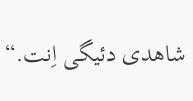شاهدی دئیگی اِنت.“